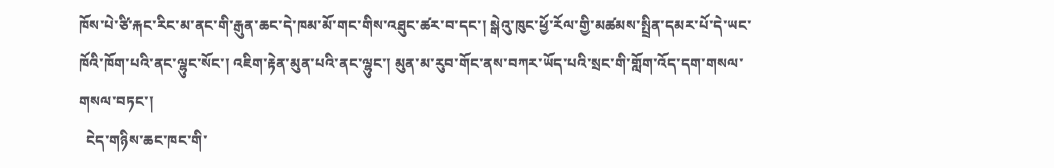ཁོས་པེ་ཙི་རྐང་རིང་མ་ནང་གི་རྒུན་ཆང་དེ་ཁམ་མོ་གང་གིས་འཐུང་ཚར་བ་དང་། སྒེའུ་ཁུང་ཕྱོ་རོལ་གྱི་མཚམས་སྤྲིན་དམར་པོ་དེ་ཡང་ཁོའི་ཁོག་པའི་ནང་ལྷུང་སོང་། འཇིག་རྟེན་མུན་པའི་ནང་ལྷུང་། མུན་མ་རུབ་གོང་ནས་བཀར་ཡོད་པའི་སྲང་གི་གློག་འོད་དག་གསལ་གསལ་བཏང་།
  ངེད་གཉིས་ཆང་ཁང་གི་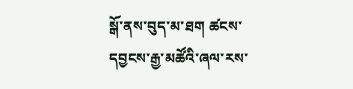སྒོ་ནས་བུད་མ་ཐག ཚངས་དབྱངས་རྒྱ་མཚོའི་ཞལ་རས་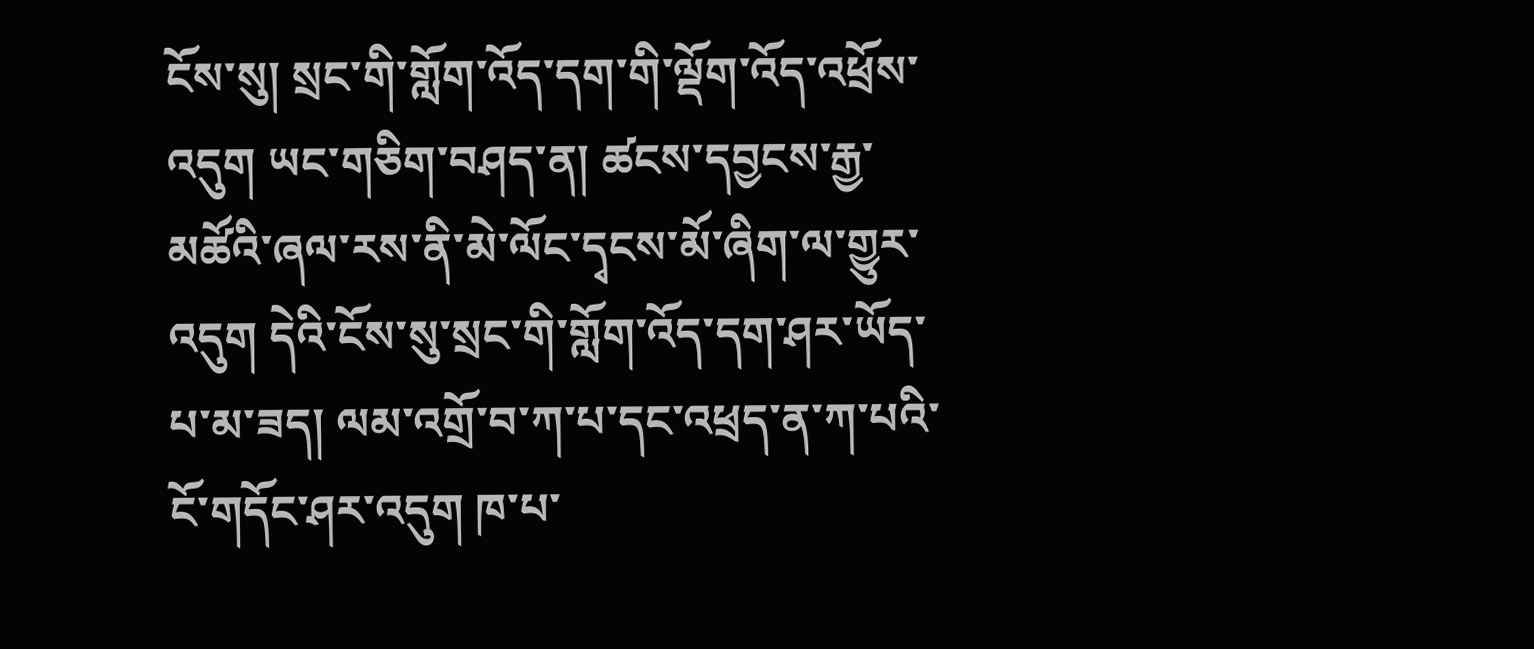ངོས་སུ། སྲང་གི་གློག་འོད་དག་གི་ལྡོག་འོད་འཕྲོས་འདུག ཡང་གཅིག་བཤད་ན། ཚངས་དབྱངས་རྒྱ་མཚོའི་ཞལ་རས་ནི་མེ་ལོང་དྭངས་མོ་ཞིག་ལ་གྱུར་འདུག དེའི་ངོས་སུ་སྲང་གི་གློག་འོད་དག་ཤར་ཡོད་པ་མ་ཟད། ལམ་འགྲོ་བ་ཀ་པ་དང་འཕྲད་ན་ཀ་པའི་ངོ་གདོང་ཤར་འདུག ཁ་པ་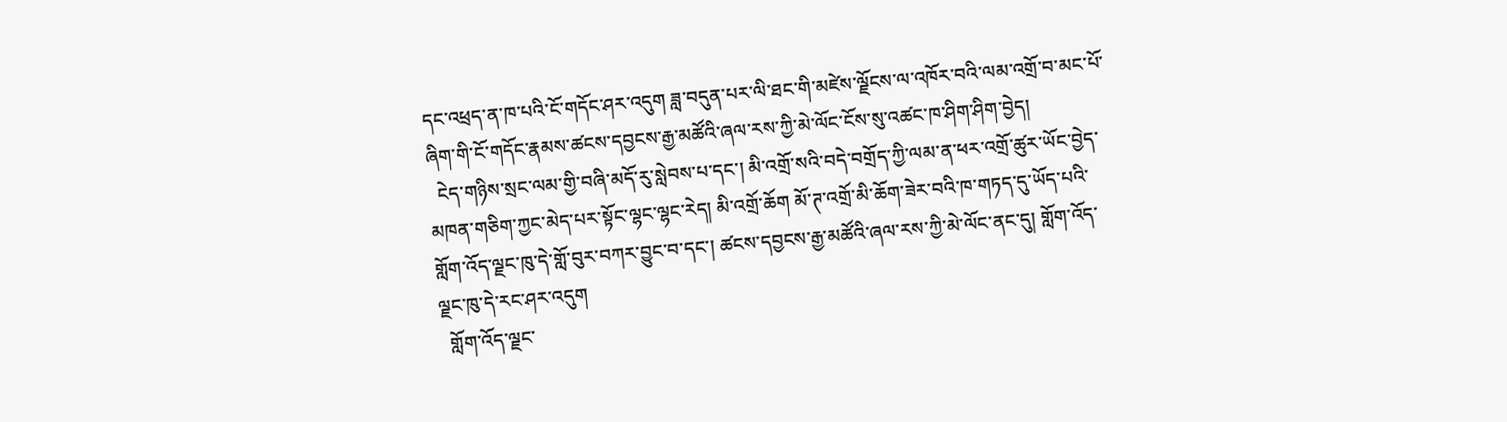དང་འཕྲད་ན་ཁ་པའི་ངོ་གདོང་ཤར་འདུག ཟླ་བདུན་པར་ལི་ཐང་གི་མཛེས་ལྗོངས་ལ་འཁོར་བའི་ལམ་འགྲོ་བ་མང་པོ་ཞིག་གི་ངོ་གདོང་རྣམས་ཚངས་དབྱངས་རྒྱ་མཚོའི་ཞལ་རས་ཀྱི་མེ་ལོང་ངོས་སུ་འཚང་ཁ་ཤིག་ཤིག་བྱེད།
  ངེད་གཉིས་སྲང་ལམ་གྱི་བཞི་མདོ་རུ་སླེབས་པ་དང་། མི་འགྲོ་སའི་བདེ་བགྲོད་ཀྱི་ལམ་ན་ཕར་འགྲོ་ཚུར་ཡོང་བྱེད་མཁན་གཅིག་ཀྱང་མེད་པར་སྟོང་ལྷང་ལྷང་རེད། མི་འགྲོ་ཆོག མོ་ཊ་འགྲོ་མི་ཆོག་ཟེར་བའི་ཁ་གཏད་དུ་ཡོད་པའི་གློག་འོད་ལྗང་ཁུ་དེ་གློ་བུར་བཀར་བྱུང་བ་དང་། ཚངས་དབྱངས་རྒྱ་མཚོའི་ཞལ་རས་ཀྱི་མེ་ལོང་ནང་དུ། གློག་འོད་ལྗང་ཁུ་དེ་རང་ཤར་འདུག
  གློག་འོད་ལྗང་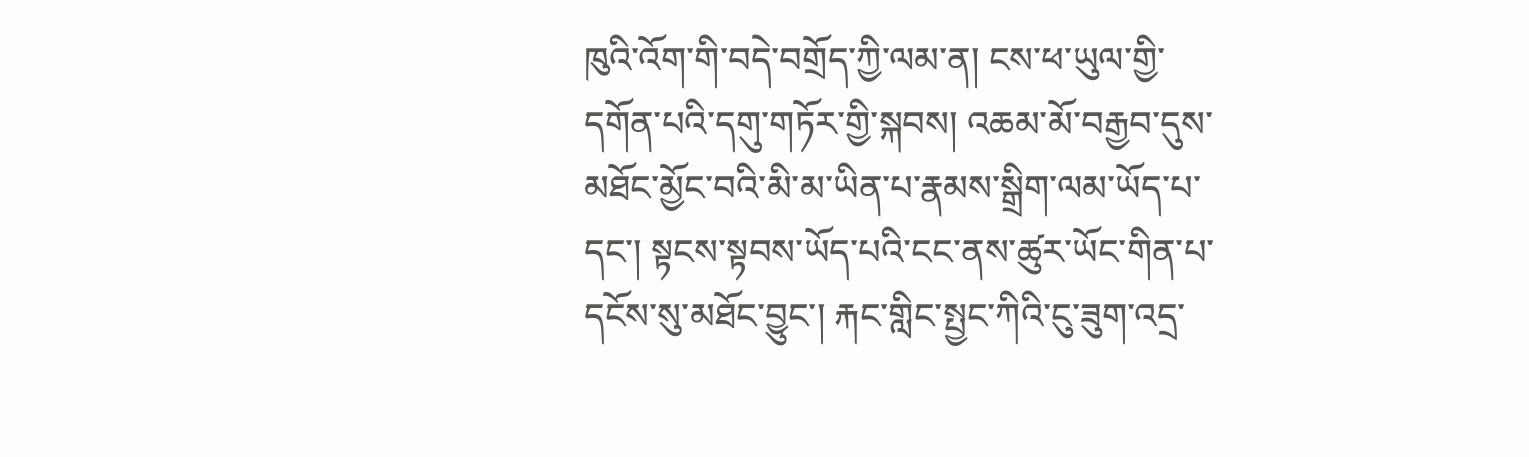ཁུའི་འོག་གི་བདེ་བགྲོད་ཀྱི་ལམ་ན། ངས་ཕ་ཡུལ་གྱི་དགོན་པའི་དགུ་གཏོར་གྱི་སྐབས། འཆམ་མོ་བརྒྱབ་དུས་མཐོང་མྱོང་བའི་མི་མ་ཡིན་པ་རྣམས་སྒྲིག་ལམ་ཡོད་པ་དང་། སྟངས་སྟབས་ཡོད་པའི་ངང་ནས་ཚུར་ཡོང་གིན་པ་དངོས་སུ་མཐོང་བྱུང་། རྐང་གླིང་སྤྱང་ཀིའི་ངུ་ཟུག་འདྲ་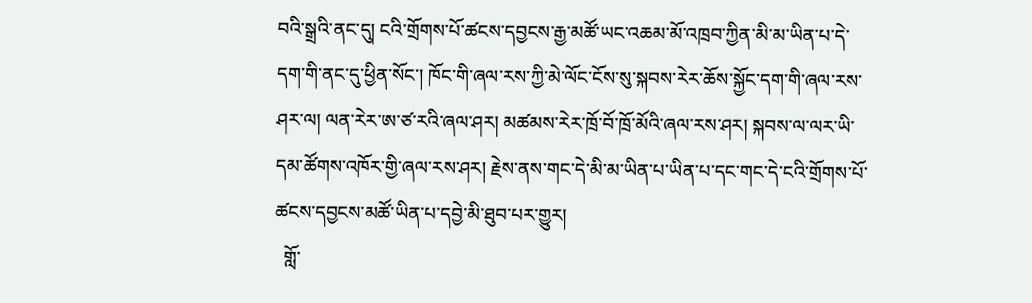བའི་སྒྲའི་ནང་དུ། ངའི་གྲོགས་པོ་ཚངས་དབྱངས་རྒྱ་མཚོ་ཡང་འཆམ་མོ་འཁྲབ་ཀྱིན་མི་མ་ཡིན་པ་དེ་དག་གི་ནང་དུ་ཕྱིན་སོང་། ཁོང་གི་ཞལ་རས་ཀྱི་མེ་ལོང་ངོས་སུ་སྐབས་རེར་ཆོས་སྐྱོང་དག་གི་ཞལ་རས་ཤར་ལ། ལན་རེར་ཨ་ཙ་རའི་ཞལ་ཤར། མཚམས་རེར་ཁྲོ་བོ་ཁྲོ་མོའི་ཞལ་རས་ཤར། སྐབས་ལ་ལར་ཡི་དམ་ཚོགས་འཁོར་གྱི་ཞལ་རས་ཤར། རྗེས་ནས་གང་དེ་མི་མ་ཡིན་པ་ཡིན་པ་དང་གང་དེ་ངའི་གྲོགས་པོ་ཚངས་དབྱངས་མཚོ་ཡིན་པ་དབྱེ་མི་ཐུབ་པར་གྱུར།
  གློ་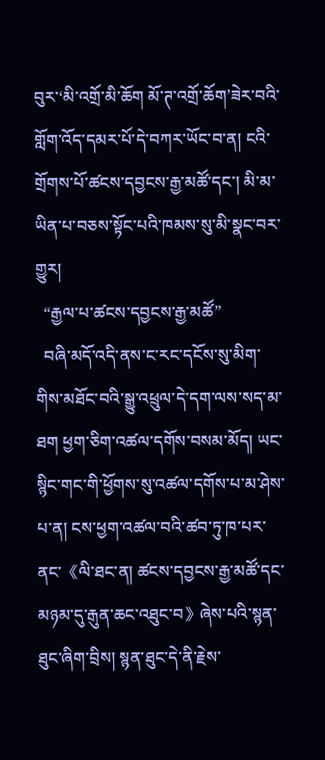བུར་‘མི་འགྲོ་མི་ཆོག མོ་ཊ་འགྲོ་ཆོག’ཟེར་བའི་གློག་འོད་དམར་པོ་དེ་བཀར་ཡོང་བ་ན། ངའི་གྲོགས་པོ་ཚངས་དབྱངས་རྒྱ་མཚོ་དང་། མི་མ་ཡིན་པ་བཅས་སྟོང་པའི་ཁམས་སུ་མི་སྣང་བར་གྱུར།
  “རྒྱལ་པ་ཚངས་དབྱངས་རྒྱ་མཚོ”
  བཞི་མདོ་འདི་ནས་ང་རང་དངོས་སུ་མིག་གིས་མཐོང་བའི་སྒྱུ་འཕྲུལ་དེ་དག་ལས་སད་མ་ཐག ཕྱག་ཅིག་འཚལ་དགོས་བསམ་མོད། ཡང་སྙིང་གང་གི་ཕྱོགས་སུ་འཚལ་དགོས་པ་མ་ཤེས་པ་ན། ངས་ཕྱག་འཚལ་བའི་ཚབ་ཏུ་ཁ་པར་ནང་《ལི་ཐང་ན། ཚངས་དབྱངས་རྒྱ་མཚོ་དང་མཉམ་དུ་རྒུན་ཆང་འཐུང་བ》ཞེས་པའི་སྙན་ཐུང་ཞིག་བྲིས། སྙན་ཐུང་དེ་ནི་རྗེས་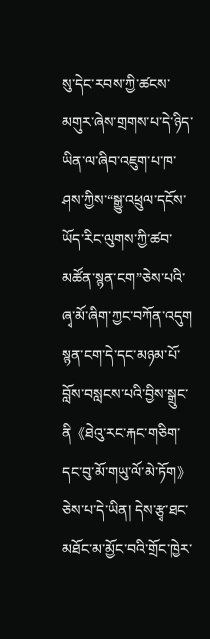སུ་དེང་རབས་ཀྱི་ཚངས་མགུར་ཞེས་གྲགས་པ་དེ་ཉིད་ཡིན་ལ་ཞིབ་འཇུག་པ་ཁ་ཤས་ཀྱིས་“སྒྱུ་འཕྲུལ་དངོས་ཡོད་རིང་ལུགས་ཀྱི་ཚབ་མཚོན་སྙན་ངག”ཅེས་པའི་ཞྭ་མོ་ཞིག་ཀྱང་བཀོན་འདུག སྙན་ངག་དེ་དང་མཉམ་པོ་བློས་བསླངས་པའི་བྱིས་སྒྲུང་ནི《ཐེའུ་རང་རྐང་གཅིག་དང་བུ་མོ་གཡུ་ལོ་མེ་ཏོག》ཅེས་པ་དེ་ཡིན། དེས་རྩྭ་ཐང་མཐོང་མ་མྱོང་བའི་གྲོང་ཁྱེར་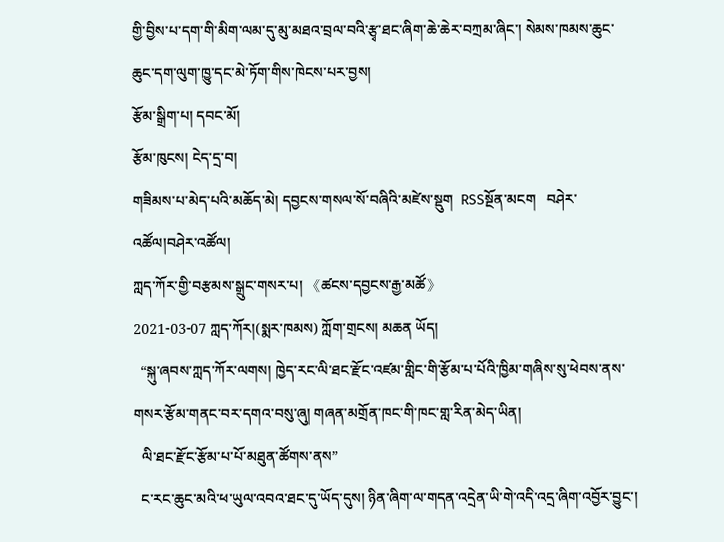གྱི་བྱིས་པ་དག་གི་མིག་ལམ་དུ་མུ་མཐའ་བྲལ་བའི་རྩྭ་ཐང་ཞིག་ཆེ་ཆེར་བཀྲམ་ཞིང་། སེམས་ཁམས་ཆུང་ཆུང་དག་ལུག་ཁྱུ་དང་མེ་ཏོག་གིས་ཁེངས་པར་བྱས།
རྩོམ་སྒྲིག་པ། དབང་མོ།
རྩོམ་ཁུངས། ངེད་དྲ་བ།
གཟིམས་པ་མེད་པའི་མཆོད་མེ། དབྱངས་གསལ་སོ་བཞིའི་མཛེས་སྡུག  RSSསྔོན་མངག   བཤེར་འཚོལ།བཤེར་འཚོལ།
ཀླད་ཀོར་གྱི་བརྩམས་སྒྲུང་གསར་པ། 《ཚངས་དབྱངས་རྒྱ་མཚོ》
2021-03-07 ཀླད་ཀོར།(སྨར་ཁམས) ཀློག་གྲངས། མཆན ཡོད།
  “སྐུ་ཞབས་ཀླད་ཀོར་ལགས། ཁྱེད་རང་ལི་ཐང་རྫོང་འཛམ་གླིང་གི་རྩོམ་པ་པོའི་ཁྱིམ་གཞིས་སུ་ཕེབས་ནས་གསར་རྩོམ་གནང་བར་དགའ་བསུ་ཞུ། གཞན་མགྲོན་ཁང་གི་ཁང་གླ་རིན་མེད་ཡིན།
  ལི་ཐང་རྫོང་རྩོམ་པ་པོ་མཐུན་ཚོགས་ནས”
  ང་རང་ཆུང་མའི་ཕ་ཡུལ་འབའ་ཐང་དུ་ཡོད་དུས། ཉིན་ཞིག་ལ་གདན་འདྲེན་ཡི་གེ་འདི་འདྲ་ཞིག་འབྱོར་བྱུང་།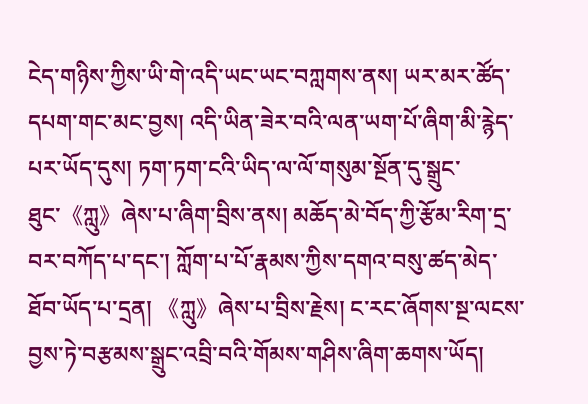ངེད་གཉིས་ཀྱིས་ཡི་གེ་འདི་ཡང་ཡང་བཀླགས་ནས། ཡར་མར་ཚོད་དཔག་གང་མང་བྱས། འདི་ཡིན་ཟེར་བའི་ལན་ཡག་པོ་ཞིག་མི་རྙེད་པར་ཡོད་དུས། ཏག་ཏག་ངའི་ཡིད་ལ་ལོ་གསུམ་སྔོན་དུ་སྒྲུང་ཐུང་《ཀླུ》ཞེས་པ་ཞིག་བྲིས་ནས། མཆོད་མེ་བོད་ཀྱི་རྩོམ་རིག་དྲ་བར་བཀོད་པ་དང་། ཀློག་པ་པོ་རྣམས་ཀྱིས་དགའ་བསུ་ཚད་མེད་ཐོབ་ཡོད་པ་དྲན། 《ཀླུ》ཞེས་པ་བྲིས་རྗེས། ང་རང་ཞོགས་སྔ་ལངས་བྱས་ཏེ་བརྩམས་སྒྲུང་འབྲི་བའི་གོམས་གཤིས་ཞིག་ཆགས་ཡོད།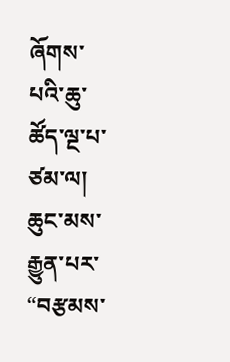ཞོགས་པའི་ཆུ་ཚོད་ལྔ་པ་ཙམ་ལ། ཆུང་མས་རྒྱུན་པར་ “བརྩམས་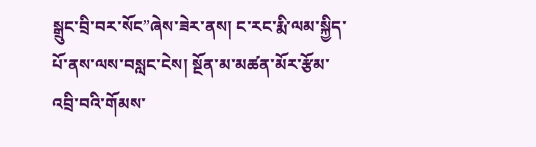སྒྲུང་བྲི་བར་སོང”ཞེས་ཟེར་ནས། ང་རང་རྨི་ལམ་སྐྱིད་པོ་ནས་ལས་བསླང་ངེས། སྔོན་མ་མཚན་མོར་རྩོམ་འབྲི་བའི་གོམས་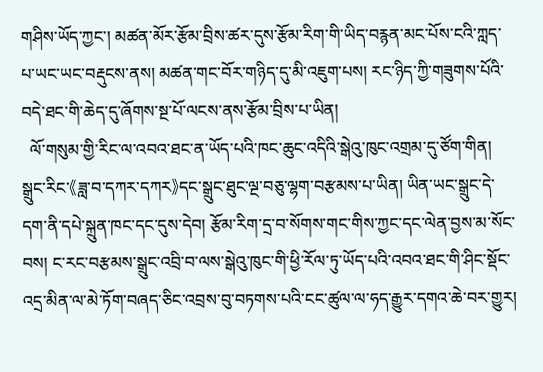གཤིས་ཡོད་ཀྱང་། མཚན་མོར་རྩོམ་བྲིས་ཚར་དུས་རྩོམ་རིག་གི་ཡིད་བརྙན་མང་པོས་ངའི་ཀླད་པ་ཡང་ཡང་བརྡུངས་ནས། མཚན་གང་བོར་གཉིད་དུ་མི་འཇུག་པས། རང་ཉིད་ཀྱི་གཟུགས་པོའི་བདེ་ཐང་གི་ཆེད་དུ་ཞོགས་སྔ་པོ་ལངས་ནས་རྩོམ་བྲིས་པ་ཡིན།
  ལོ་གསུམ་གྱི་རིང་ལ་འབའ་ཐང་ན་ཡོད་པའི་ཁང་ཆུང་འདིའི་སྒེའུ་ཁུང་འགྲམ་དུ་ཙོག་གིན། སྒྲུང་རིང་《ཟླ་བ་དཀར་དཀར》དང་སྒྲུང་ཐུང་ལྔ་བཅུ་ལྷག་བརྩམས་པ་ཡིན། ཡིན་ཡང་སྒྲུང་དེ་དག་ནི་དཔེ་སྐྲུན་ཁང་དང་དུས་དེབ། རྩོམ་རིག་དྲ་བ་སོགས་གང་གིས་ཀྱང་དང་ལེན་བྱས་མ་སོང་བས། ང་རང་བརྩམས་སྒྲུང་འབྲི་བ་ལས་སྒེའུ་ཁུང་གི་ཕྱི་རོལ་ཏུ་ཡོད་པའི་འབའ་ཐང་གི་ཤིང་སྡོང་འདྲ་མིན་ལ་མེ་ཏོག་བཞད་ཅིང་འབྲས་བུ་བཏགས་པའི་ངང་ཚུལ་ལ་ཧད་རྒྱུར་དགའ་ཆེ་བར་གྱུར།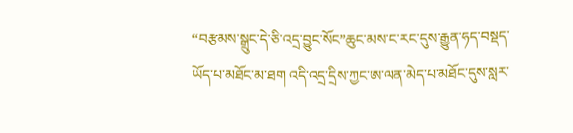“བརྩམས་སྒྲུང་དེ་ཅི་འདྲ་བྱུང་སོང”ཆུང་མས་ང་རང་དུས་རྒྱུན་ཧད་བསྡད་ཡོད་པ་མཐོང་མ་ཐག འདི་འདྲ་དྲིས་ཀྱང་ཨ་ལན་མེད་པ་མཐོང་དུས་སླར་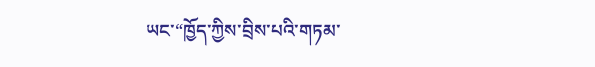ཡང་“ཁྱོད་ཀྱིས་བྲིས་པའི་གཏམ་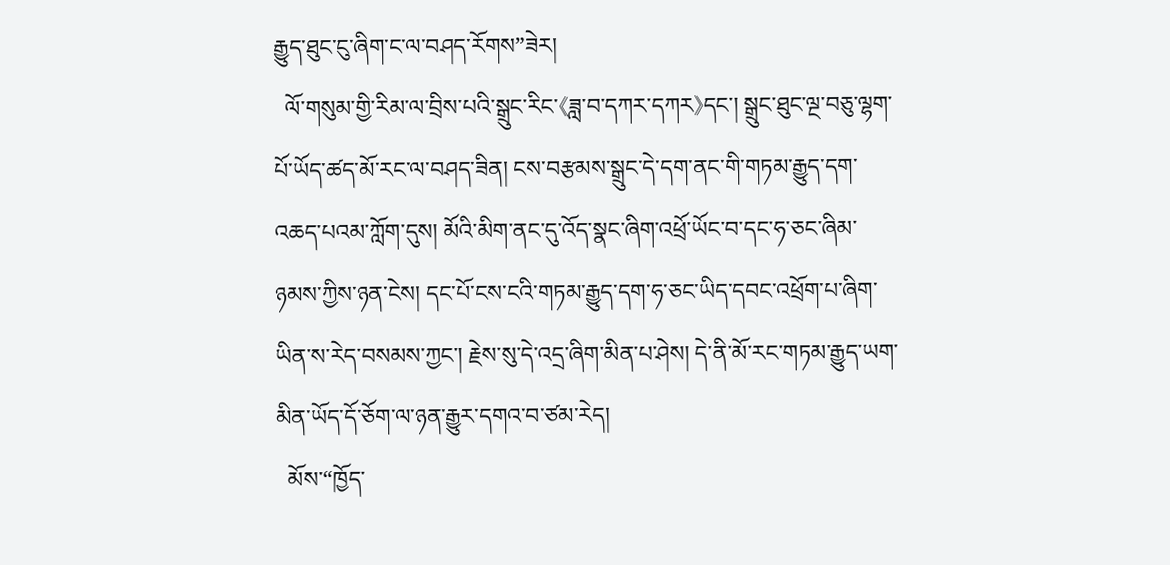རྒྱུད་ཐུང་ངུ་ཞིག་ང་ལ་བཤད་རོགས”ཟེར།
  ལོ་གསུམ་གྱི་རིམ་ལ་བྲིས་པའི་སྒྲུང་རིང་《ཟླ་བ་དཀར་དཀར》དང་། སྒྲུང་ཐུང་ལྔ་བཅུ་ལྷག་པོ་ཡོད་ཚད་མོ་རང་ལ་བཤད་ཟིན། ངས་བརྩམས་སྒྲུང་དེ་དག་ནང་གི་གཏམ་རྒྱུད་དག་འཆད་པའམ་ཀློག་དུས། མོའི་མིག་ནང་དུ་འོད་སྣང་ཞིག་འཕྲོ་ཡོང་བ་དང་ཧ་ཅང་ཞིམ་ཉམས་ཀྱིས་ཉན་ངེས། དང་པོ་ངས་ངའི་གཏམ་རྒྱུད་དག་ཧ་ཅང་ཡིད་དབང་འཕྲོག་པ་ཞིག་ཡིན་ས་རེད་བསམས་ཀྱང་། རྗེས་སུ་དེ་འདྲ་ཞིག་མིན་པ་ཤེས། དེ་ནི་མོ་རང་གཏམ་རྒྱུད་ཡག་མིན་ཡོད་དོ་ཅོག་ལ་ཉན་རྒྱུར་དགའ་བ་ཙམ་རེད།
  མོས་“ཁྱོད་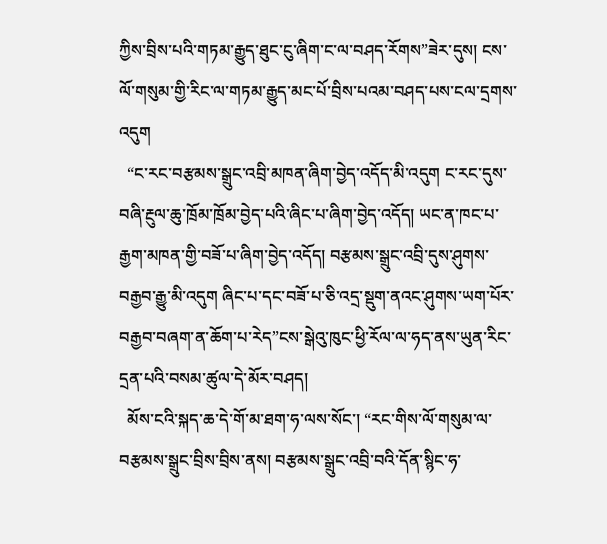ཀྱིས་བྲིས་པའི་གཏམ་རྒྱུད་ཐུང་ངུ་ཞིག་ང་ལ་བཤད་རོགས”ཟེར་དུས། ངས་ལོ་གསུམ་གྱི་རིང་ལ་གཏམ་རྒྱུད་མང་པོ་བྲིས་པའམ་བཤད་པས་ངལ་དྲགས་འདུག
  “ང་རང་བརྩམས་སྒྲུང་འབྲི་མཁན་ཞིག་བྱེད་འདོད་མི་འདུག ང་རང་དུས་བཞི་རྔུལ་ཆུ་ཁྲོམ་ཁྲོམ་བྱེད་པའི་ཞིང་པ་ཞིག་བྱེད་འདོད། ཡང་ན་ཁང་པ་རྒྱག་མཁན་གྱི་བཟོ་པ་ཞིག་བྱེད་འདོད། བརྩམས་སྒྲུང་འབྲི་དུས་ཤུགས་བརྒྱབ་རྒྱུ་མི་འདུག ཞིང་པ་དང་བཟོ་པ་ཅི་འདྲ་སྡུག་ནའང་ཤུགས་ཡག་པོར་བརྒྱབ་བཞག་ན་ཆོག་པ་རེད”ངས་སྒེའུ་ཁུང་ཕྱི་རོལ་ལ་ཧད་ནས་ཡུན་རིང་དྲན་པའི་བསམ་ཚུལ་དེ་མོར་བཤད།
  མོས་ངའི་སྐད་ཆ་དེ་གོ་མ་ཐག་ཧ་ལས་སོང་། “རང་གིས་ལོ་གསུམ་ལ་བརྩམས་སྒྲུང་བྲིས་བྲིས་ནས། བརྩམས་སྒྲུང་འབྲི་བའི་དོན་སྙིང་ཧ་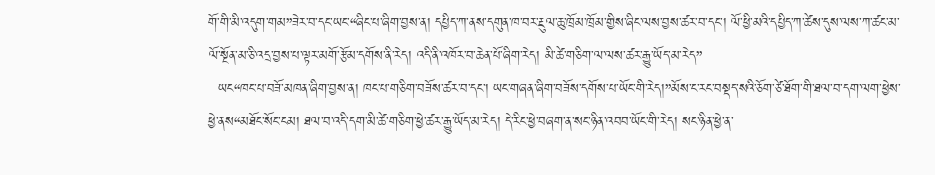གོ་གི་མི་འདུག་གམ”ཟེར་བ་དང་ཡང་“ཞིང་པ་ཞིག་བྱས་ན། དཔྱིད་ཀ་ནས་དགུན་ཁ་བར་རྔུལ་ཆུ་ཁྲོམ་ཁྲོམ་གྱིས་ཞིང་ལས་བྱས་ཚར་བ་དང་། ལོ་ཕྱི་མའི་དཔྱིད་ཀ་ཚེས་དུས་ལས་ཀ་ཚང་མ་ལོ་སྔོན་མ་ཅི་འདྲ་བྱས་པ་ལྟར་མགོ་རྩོམ་དགོས་ནི་རེད། འདི་ནི་འཁོར་བ་ཆེན་པོ་ཞིག་རེད། མི་ཚེ་གཅིག་ལ་ལས་ཚར་རྒྱུ་ཡོད་མ་རེད”
  ཡང“ཁང་པ་བཟོ་མཁན་ཞིག་བྱས་ན། ཁང་པ་གཅིག་བཟོས་ཚར་བ་དང་། ཡང་གཞན་ཞིག་བཟོས་དགོས་པ་ཡོང་གི་རེད།”མོས་ང་རང་བསྡད་སའི་ཅོག་ཙེ་ཐོག་གི་ཐལ་བ་དག་ལག་ཕྱེས་ཕྱེ་ནས“མཐོང་སོང་ངམ། ཐལ་བ་འདི་དག་མི་ཚེ་གཅིག་ཕྱེ་ཚར་རྒྱུ་ཡོད་མ་རེད། དེ་རིང་ཕྱེ་བཞག་ན་སང་ཉིན་འབབ་ཡོང་གི་རེད། སང་ཉིན་ཕྱེ་ན་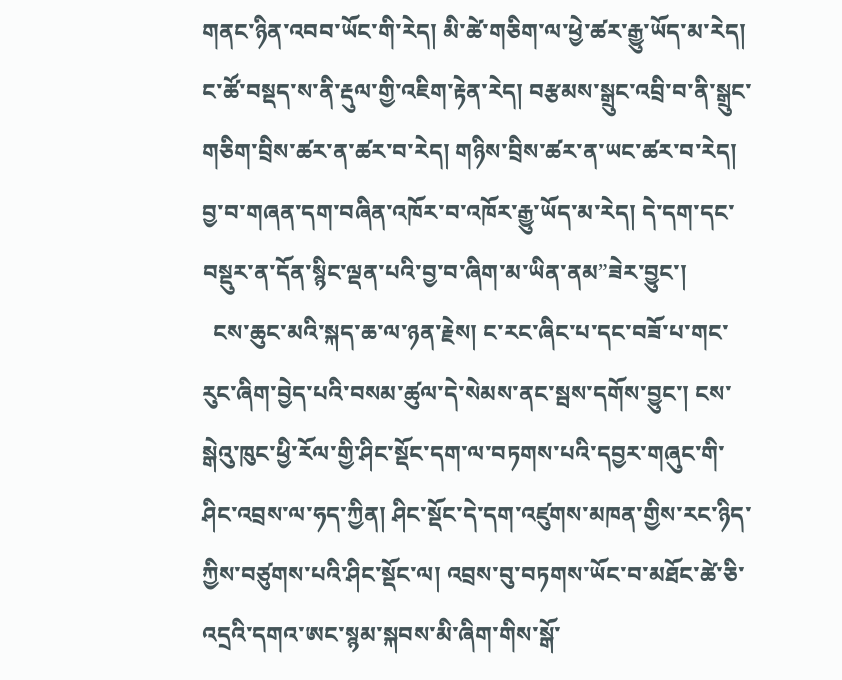གནང་ཉིན་འབབ་ཡོང་གི་རེད། མི་ཚེ་གཅིག་ལ་ཕྱེ་ཚར་རྒྱུ་ཡོད་མ་རེད། ང་ཚོ་བསྡད་ས་ནི་རྡུལ་གྱི་འཇིག་རྟེན་རེད། བརྩམས་སྒྲུང་འབྲི་བ་ནི་སྒྲུང་གཅིག་བྲིས་ཚར་ན་ཚར་བ་རེད། གཉིས་བྲིས་ཚར་ན་ཡང་ཚར་བ་རེད། བྱ་བ་གཞན་དག་བཞིན་འཁོར་བ་འཁོར་རྒྱུ་ཡོད་མ་རེད། དེ་དག་དང་བསྡུར་ན་དོན་སྙིང་ལྡན་པའི་བྱ་བ་ཞིག་མ་ཡིན་ནམ”ཟེར་བྱུང་།
  ངས་ཆུང་མའི་སྐད་ཆ་ལ་ཉན་རྗེས། ང་རང་ཞིང་པ་དང་བཟོ་པ་གང་རུང་ཞིག་བྱེད་པའི་བསམ་ཚུལ་དེ་སེམས་ནང་སྦས་དགོས་བྱུང་། ངས་སྒེའུ་ཁུང་ཕྱི་རོལ་གྱི་ཤིང་སྡོང་དག་ལ་བཏགས་པའི་དབྱར་གཞུང་གི་ཤིང་འབྲས་ལ་ཧད་ཀྱིན། ཤིང་སྡོང་དེ་དག་འཛུགས་མཁན་གྱིས་རང་ཉིད་ཀྱིས་བཙུགས་པའི་ཤིང་སྡོང་ལ། འབྲས་བུ་བཏགས་ཡོང་བ་མཐོང་ཚེ་ཅི་འདྲའི་དགའ་ཨང་སྙམ་སྐབས་མི་ཞིག་གིས་སྒོ་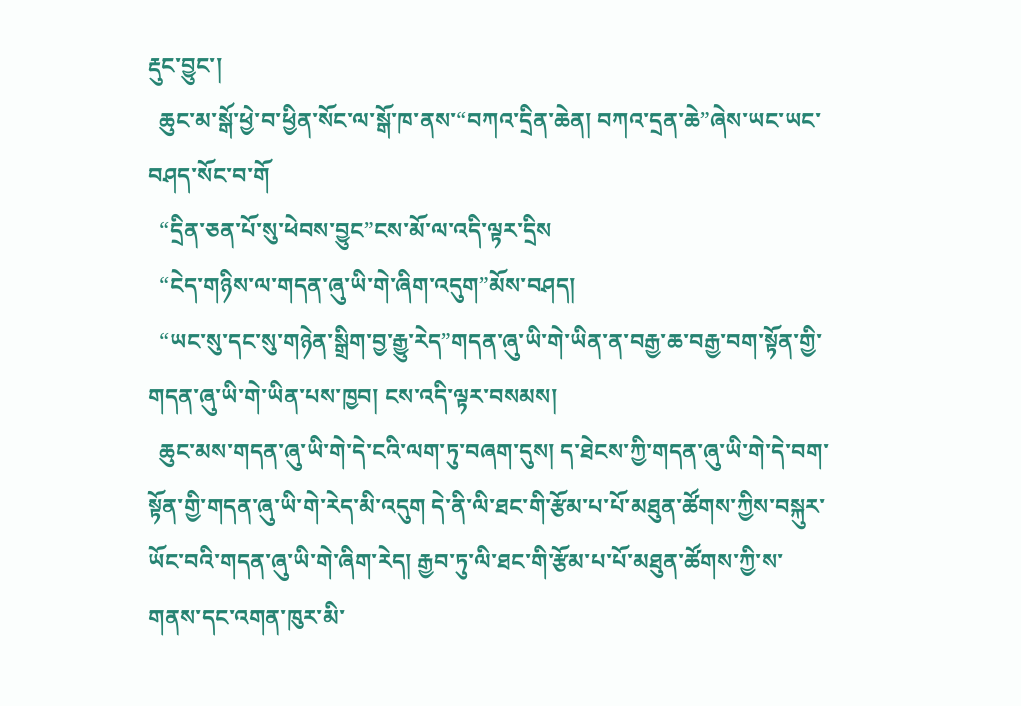རྡུང་བྱུང་།
  ཆུང་མ་སྒོ་ཕྱེ་བ་ཕྱིན་སོང་ལ་སྒོ་ཁ་ནས་“བཀའ་དྲིན་ཆེན། བཀའ་དྲན་ཆེ”ཞེས་ཡང་ཡང་བཤད་སོང་བ་གོ
  “དྲིན་ཅན་པོ་སུ་ཕེབས་བྱུང”ངས་མོ་ལ་འདི་ལྟར་དྲིས
  “ངེད་གཉིས་ལ་གདན་ཞུ་ཡི་གེ་ཞིག་འདུག”མོས་བཤད།
  “ཡང་སུ་དང་སུ་གཉེན་སྒྲིག་བྱ་རྒྱུ་རེད”གདན་ཞུ་ཡི་གེ་ཡིན་ན་བརྒྱ་ཆ་བརྒྱ་བག་སྟོན་གྱི་གདན་ཞུ་ཡི་གེ་ཡིན་པས་ཁྱབ། ངས་འདི་ལྟར་བསམས།
  ཆུང་མས་གདན་ཞུ་ཡི་གེ་དེ་ངའི་ལག་ཏུ་བཞག་དུས། ད་ཐེངས་ཀྱི་གདན་ཞུ་ཡི་གེ་དེ་བག་སྟོན་གྱི་གདན་ཞུ་ཡི་གེ་རེད་མི་འདུག དེ་ནི་ལི་ཐང་གི་རྩོམ་པ་པོ་མཐུན་ཚོགས་ཀྱིས་བསྐུར་ཡོང་བའི་གདན་ཞུ་ཡི་གེ་ཞིག་རེད། རྒྱབ་ཏུ་ལི་ཐང་གི་རྩོམ་པ་པོ་མཐུན་ཚོགས་ཀྱི་ས་གནས་དང་འགན་ཁུར་མི་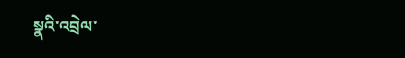སྣའི་འབྲེལ་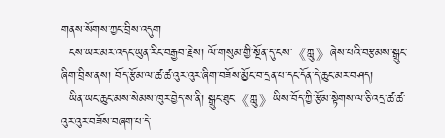གནས་སོགས་ཀྱང་བྲིས་འདུག
  ངས་ཡར་མར་འདང་ཡུན་རིང་བརྒྱབ་རྗེས། ལོ་གསུམ་གྱི་སྔོན་དུ་ངས་《ཀླུ》ཞེས་པའི་བརྩམས་སྒྲུང་ཞིག་བྲིས་ནས། བོད་རྩོམ་ལ་ཚ་ཚ་འུར་འུར་ཞིག་བཟོས་མྱོང་བ་དྲན་པ་དང་དོན་དེ་ཆུང་མར་བཤད།
  ཡིན་ཡང་ཆུང་མས་སེམས་ཁུར་བྱེད་ས་ནི། སྒྲུང་ཐུང་《ཀླུ》ཡིས་བོད་ཀྱི་རྩོམ་སྟེགས་ལ་ཅི་འདྲ་ཚ་ཚ་འུར་འུར་བཟོས་བཞག་པ་དེ་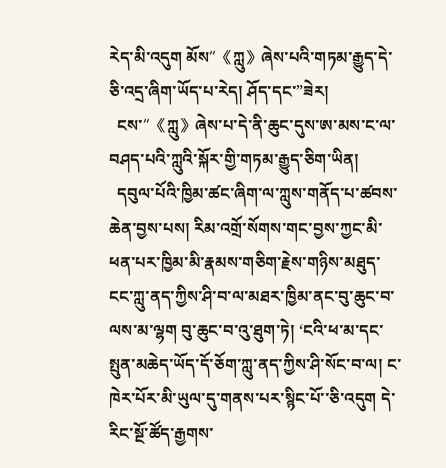རེད་མི་འདུག མོས“《ཀླུ》ཞེས་པའི་གཏམ་རྒྱུད་དེ་ཅི་འདྲ་ཞིག་ཡོད་པ་རེད། ཤོད་དང་”ཟེར།
  ངས་“《ཀླུ》ཞེས་པ་དེ་ནི་ཆུང་དུས་ཨ་མས་ང་ལ་བཤད་པའི་ཀླུའི་སྐོར་གྱི་གཏམ་རྒྱུད་ཅིག་ཡིན།
  དབུལ་པོའི་ཁྱིམ་ཚང་ཞིག་ལ་ཀླུས་གནོད་པ་ཚབས་ཆེན་བྱས་པས། རིམ་འགྲོ་སོགས་གང་བྱས་ཀྱང་མི་ཕན་པར་ཁྱིམ་མི་རྣམས་གཅིག་རྗེས་གཉིས་མཐུད་ངང་ཀླུ་ནད་ཀྱིས་ཤི་བ་ལ་མཐར་ཁྱིམ་ནང་བུ་ཆུང་བ་ལས་མ་ལྷག བུ་ཆུང་བ་འུ་ཐུག་ཏེ། ‘ངའི་ཕ་མ་དང་སྤུན་མཆེད་ཡོད་དོ་ཅོག་ཀླུ་ནད་ཀྱིས་ཤི་སོང་བ་ལ། ང་ཁེར་པོར་མི་ཡུལ་དུ་གནས་པར་སྙིང་པོ་་ཅི་འདུག དེ་རིང་སྔོ་ཚོད་རྒྱགས་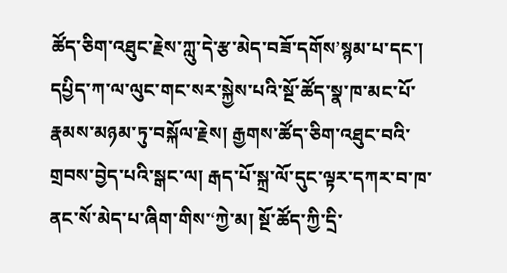ཚོད་ཅིག་འཐུང་རྗེས་ཀླུ་དེ་རྩ་མེད་བཟོ་དགོས’སྙམ་པ་དང་། དཔྱིད་ཀ་ལ་ལུང་གང་སར་སྐྱེས་པའི་སྔོ་ཚོད་སྣ་ཁ་མང་པོ་རྣམས་མཉམ་ཏུ་བསྐོལ་རྗེས། རྒྱགས་ཚོད་ཅིག་འཐུང་བའི་གྲབས་བྱེད་པའི་སྒང་ལ། རྒད་པོ་སྐྲ་ལོ་དུང་ལྟར་དཀར་བ་ཁ་ནང་སོ་མེད་པ་ཞིག་གིས་‘ཀྱེ་མ། སྔོ་ཚོད་ཀྱི་དྲི་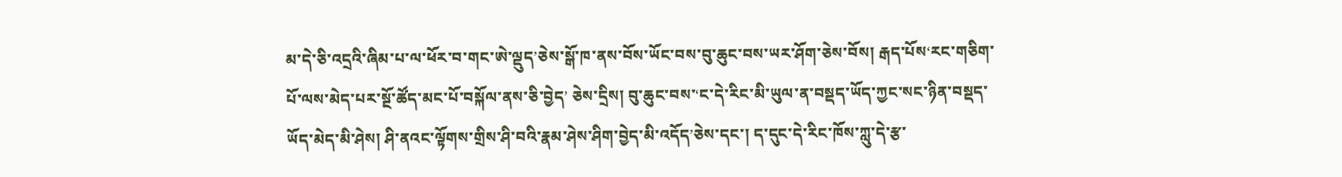མ་དེ་ཅི་འདྲའི་ཞིམ་པ་ལ་ཕོར་བ་གང་ཨེ་ལྡུད’ཅེས་སྒོ་ཁ་ནས་བོས་ཡོང་བས་བུ་ཆུང་བས་ཡར་ཤོག་ཅེས་བོས། རྒད་པོས‘རང་གཅིག་པོ་ལས་མེད་པར་སྔོ་ཚོད་མང་པོ་བསྐོལ་ནས་ཅི་བྱེད’ ཅེས་དྲིས། བུ་ཆུང་བས་‘ང་དེ་རིང་མི་ཡུལ་ན་བསྡད་ཡོད་ཀྱང་སང་ཉིན་བསྡད་ཡོད་མེད་མི་ཤེས། ཤི་ནའང་ལྟོགས་གྲིས་ཤི་བའི་རྣམ་ཤེས་ཤིག་བྱེད་མི་འདོད’ཅེས་དང་། ད་དུང་དེ་རིང་ཁོས་ཀླུ་དེ་རྩ་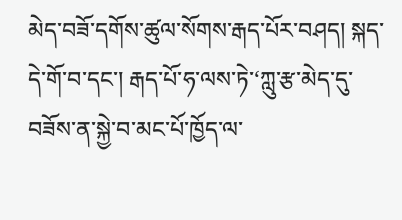མེད་བཟོ་དགོས་ཚུལ་སོགས་རྒད་པོར་བཤད། སྐད་དེ་གོ་བ་དང་། རྒད་པོ་ཧ་ལས་ཏེ་‘ཀླུ་རྩ་མེད་དུ་བཟོས་ན་སྐྱེ་བ་མང་པོ་ཁྱོད་ལ་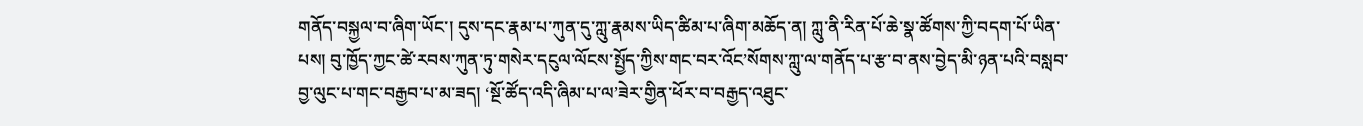གནོད་བསྐྱལ་བ་ཞིག་ཡོང་། དུས་དང་རྣམ་པ་ཀུན་དུ་ཀླུ་རྣམས་ཡིད་ཚིམ་པ་ཞིག་མཆོད་ན། ཀླུ་ནི་རིན་པོ་ཆེ་སྣ་ཚོགས་ཀྱི་བདག་པོ་ཡིན་པས། བུ་ཁྱོད་ཀྱང་ཚེ་རབས་ཀུན་ཏུ་གསེར་དངུལ་ལོངས་སྤྱོད་ཀྱིས་གང་བར་འོང’སོགས་ཀླུ་ལ་གནོད་པ་རྩ་བ་ནས་བྱེད་མི་ཉན་པའི་བསླབ་བྱ་ལུང་པ་གང་བརྒྱབ་པ་མ་ཟད། ‘སྔོ་ཚོད་འདི་ཞིམ་པ་ལ’ཟེར་གྱིན་ཕོར་བ་བརྒྱད་འཐུང་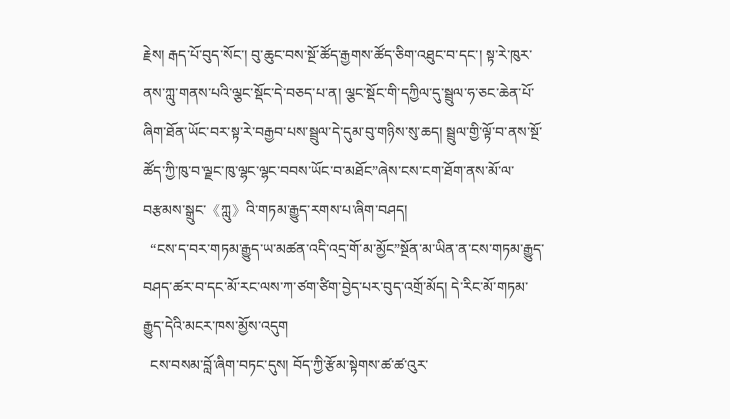རྗེས། རྒད་པོ་བུད་སོང་། བུ་ཆུང་བས་སྔོ་ཚོད་རྒྱགས་ཚོད་ཅིག་འཐུང་བ་དང་། སྟ་རེ་ཁུར་ནས་ཀླུ་གནས་པའི་ལྕང་སྡོང་དེ་བཅད་པ་ན། ལྕང་སྡོང་གི་དཀྱིལ་དུ་སྦྲུལ་ཧ་ཅང་ཆེན་པོ་ཞིག་ཐོན་ཡོང་བར་སྟ་རེ་བརྒྱབ་པས་སྦྲུལ་དེ་དུམ་བུ་གཉིས་སུ་ཆད། སྦྲུལ་གྱི་ལྟོ་བ་ནས་སྔོ་ཚོད་ཀྱི་ཁུ་བ་ལྗང་ཁུ་ལྷང་ལྷང་བབས་ཡོང་བ་མཐོང”ཞེས་ངས་ངག་ཐོག་ནས་མོ་ལ་བརྩམས་སྒྲུང་《ཀླུ》འི་གཏམ་རྒྱུད་རགས་པ་ཞིག་བཤད།
  “ངས་ད་བར་གཏམ་རྒྱུད་ཡ་མཚན་འདི་འདྲ་གོ་མ་མྱོང”སྔོན་མ་ཡིན་ན་ངས་གཏམ་རྒྱུད་བཤད་ཚར་བ་དང་མོ་རང་ལས་ཀ་ཙག་ཙིག་བྱེད་པར་བུད་འགྲོ་མོད། དེ་རིང་མོ་གཏམ་རྒྱུད་དེའི་མངར་ཁས་མྱོས་འདུག
  ངས་བསམ་བློ་ཞིག་བཏང་དུས། བོད་ཀྱི་རྩོམ་སྟེགས་ཚ་ཚ་འུར་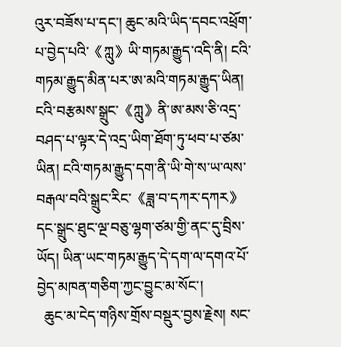འུར་བཟོས་པ་དང་། ཆུང་མའི་ཡིད་དབང་འཕྲོག་པ་བྱེད་པའི་《ཀླུ》ཡི་གཏམ་རྒྱུད་འདི་ནི། ངའི་གཏམ་རྒྱུད་མིན་པར་ཨ་མའི་གཏམ་རྒྱུད་ཡིན། ངའི་བརྩམས་སྒྲུང་《ཀླུ》ནི་ཨ་མས་ཅི་འདྲ་བཤད་པ་ལྟར་དེ་འདྲ་ཡིག་ཐོག་ཏུ་ཕབ་པ་ཙམ་ཡིན། ངའི་གཏམ་རྒྱུད་དག་ནི་ཡི་གེ་ས་ཡ་ལས་བརྒལ་བའི་སྒྲུང་རིང་《ཟླ་བ་དཀར་དཀར》དང་སྒྲུང་ཐུང་ལྔ་བཅུ་ལྷག་ཙམ་གྱི་ནང་དུ་བྲིས་ཡོད། ཡིན་ཡང་གཏམ་རྒྱུད་དེ་དག་ལ་དགའ་པོ་བྱེད་མཁན་གཅིག་ཀྱང་བྱུང་མ་སོང་།
  ཆུང་མ་ངེད་གཉིས་གྲོས་བསྡུར་བྱས་རྗེས། སང་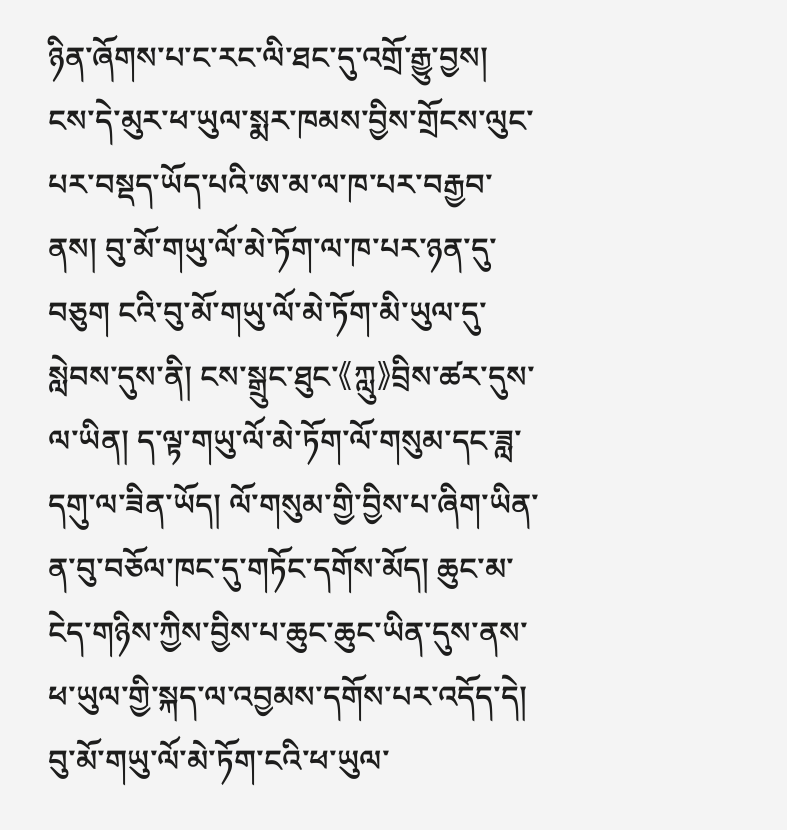ཉིན་ཞོགས་པ་ང་རང་ལི་ཐང་དུ་འགྲོ་རྒྱུ་བྱས། ངས་དེ་མུར་ཕ་ཡུལ་སྨར་ཁམས་བྱིས་གྲོངས་ལུང་པར་བསྡད་ཡོད་པའི་ཨ་མ་ལ་ཁ་པར་བརྒྱབ་ནས། བུ་མོ་གཡུ་ལོ་མེ་ཏོག་ལ་ཁ་པར་ཉན་དུ་བཅུག ངའི་བུ་མོ་གཡུ་ལོ་མེ་ཏོག་མི་ཡུལ་དུ་སླེབས་དུས་ནི། ངས་སྒྲུང་ཐུང་《ཀླུ》བྲིས་ཚར་དུས་ལ་ཡིན། ད་ལྟ་གཡུ་ལོ་མེ་ཏོག་ལོ་གསུམ་དང་ཟླ་དགུ་ལ་ཟིན་ཡོད། ལོ་གསུམ་གྱི་བྱིས་པ་ཞིག་ཡིན་ན་བུ་བཅོལ་ཁང་དུ་གཏོང་དགོས་མོད། ཆུང་མ་ངེད་གཉིས་ཀྱིས་བྱིས་པ་ཆུང་ཆུང་ཡིན་དུས་ནས་ཕ་ཡུལ་གྱི་སྐད་ལ་འབྱམས་དགོས་པར་འདོད་དེ། བུ་མོ་གཡུ་ལོ་མེ་ཏོག་ངའི་ཕ་ཡུལ་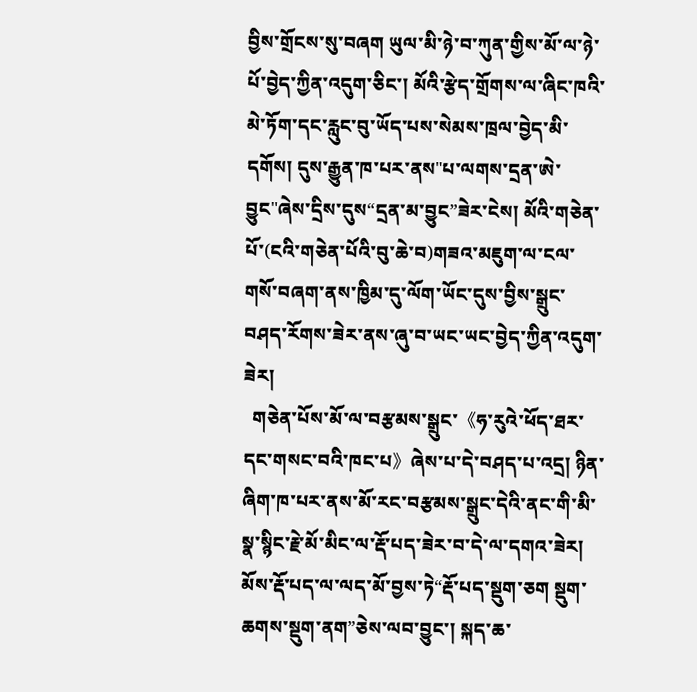བྱིས་གྲོངས་སུ་བཞག ཡུལ་མི་ཉེ་བ་ཀུན་གྱིས་མོ་ལ་ཉེ་པོ་བྱེད་ཀྱིན་འདུག་ཅིང་། མོའི་རྩེད་གྲོགས་ལ་ཞིང་ཁའི་མེ་ཏོག་དང་རླུང་བུ་ཡོད་པས་སེམས་ཁྲལ་བྱེད་མི་དགོས། དུས་རྒྱུན་ཁ་པར་ནས"པ་ལགས་དྲན་ཨེ་བྱུང"ཞེས་དྲིས་དུས“དྲན་མ་བྱུང”ཟེར་ངེས། མོའི་གཅེན་པོ་(ངའི་གཅེན་པོའི་བུ་ཆེ་བ)གཟའ་མཇུག་ལ་ངལ་གསོ་བཞག་ནས་ཁྱིམ་དུ་ལོག་ཡོང་དུས་བྱིས་སྒྲུང་བཤད་རོགས་ཟེར་ནས་ཞུ་བ་ཡང་ཡང་བྱེད་ཀྱིན་འདུག་ཟེར།
  གཅེན་པོས་མོ་ལ་བརྩམས་སྒྲུང་《ཧ་རུའེ་ཕོད་ཐར་དང་གསང་བའི་ཁང་པ》ཞེས་པ་དེ་བཤད་པ་འདྲ། ཉིན་ཞིག་ཁ་པར་ནས་མོ་རང་བརྩམས་སྒྲུང་དེའི་ནང་གི་མི་སྣ་སྙིང་རྗེ་མོ་མིང་ལ་རྡོ་པད་ཟེར་བ་དེ་ལ་དགའ་ཟེར། མོས་རྡོ་པད་ལ་ལད་མོ་བྱས་ཏེ“རྡོ་པད་སྡུག་ཅག སྡུག་ཆགས་སྡུག་ནག”ཅེས་ལབ་བྱུང་། སྐད་ཆ་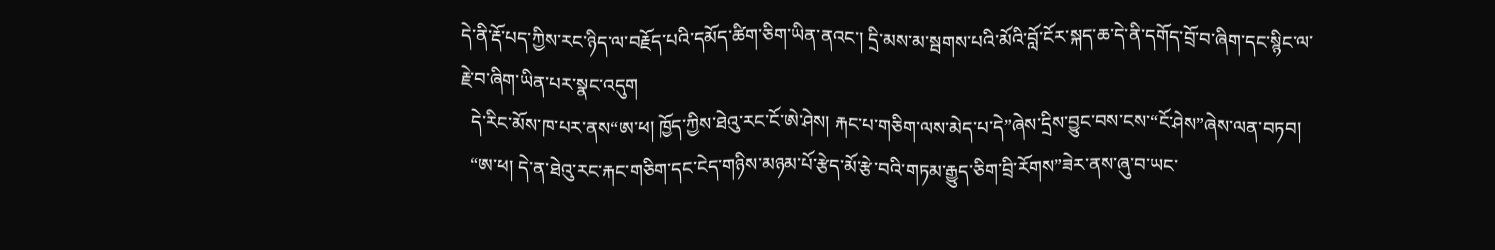དེ་ནི་རྡོ་པད་ཀྱིས་རང་ཉིད་ལ་བརྗོད་པའི་དམོད་ཚིག་ཅིག་ཡིན་ནའང་། དྲི་མས་མ་སྦགས་པའི་མོའི་བློ་ངོར་སྐད་ཆ་དེ་ནི་དགོད་བྲོ་བ་ཞིག་དང་སྙིང་ལ་རྗེ་བ་ཞིག་ཡིན་པར་སྣང་འདུག
  དེ་རིང་མོས་ཁ་པར་ནས“ཨ་ཕ། ཁྱོད་ཀྱིས་ཐེའུ་རང་ངོ་ཨེ་ཤེས། རྐང་པ་གཅིག་ལས་མེད་པ་དེ”ཞེས་དྲིས་བྱུང་བས་ངས་“ངོ་ཤེས”ཞེས་ལན་བཏབ།
  “ཨ་ཕ། དེ་ན་ཐེའུ་རང་རྐང་གཅིག་དང་ངེད་གཉིས་མཉམ་པོ་རྩེད་མོ་རྩེ་བའི་གཏམ་རྒྱུད་ཅིག་བྲི་རོགས”ཟེར་ནས་ཞུ་བ་ཡང་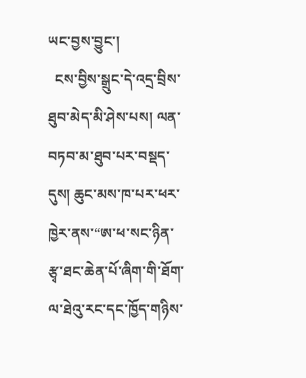ཡང་བྱས་བྱུང་།
  ངས་བྱིས་སྒྲུང་དེ་འདྲ་བྲིས་ཐུབ་མེད་མི་ཤེས་པས། ལན་བཏབ་མ་ཐུབ་པར་བསྡད་དུས། ཆུང་མས་ཁ་པར་ཕར་ཁྱེར་ནས་“ཨ་ཕ་སང་ཉིན་རྩྭ་ཐང་ཆེན་པོ་ཞིག་གི་ཐོག་ལ་ཐེའུ་རང་དང་ཁྱོད་གཉིས་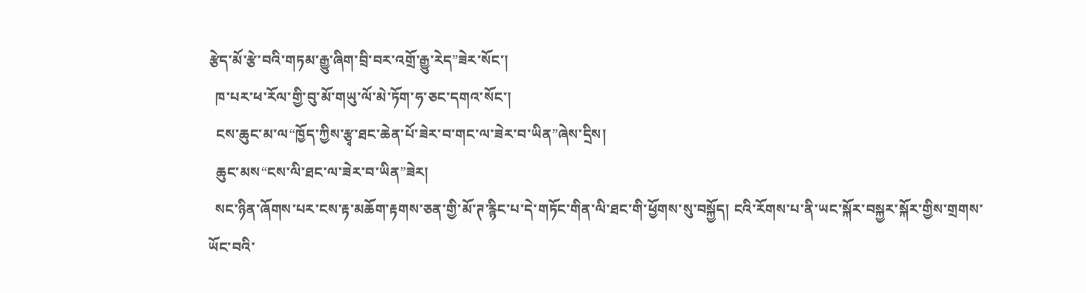རྩེད་མོ་རྩེ་བའི་གཏམ་རྒྱུ་ཞིག་བྲི་བར་འགྲོ་རྒྱུ་རེད”ཟེར་སོང་།
  ཁ་པར་ཕ་རོལ་གྱི་བུ་མོ་གཡུ་ལོ་མེ་ཏོག་ཧ་ཅང་དགའ་སོང་།
  ངས་ཆུང་མ་ལ“ཁྱོད་ཀྱིས་རྩྭ་ཐང་ཆེན་པོ་ཟེར་བ་གང་ལ་ཟེར་བ་ཡིན”ཞེས་དྲིས།
  ཆུང་མས“ངས་ལི་ཐང་ལ་ཟེར་བ་ཡིན”ཟེར།
  སང་ཉིན་ཞོགས་པར་ངས་རྟ་མཆོག་རྟགས་ཅན་གྱི་མོ་ཊ་རྙིང་པ་དེ་གཏོང་གིན་ལི་ཐང་གི་ཕྱོགས་སུ་བསྐྱོད། ངའི་རོགས་པ་ནི་ཡང་སྐོར་བསྐྱར་སྐོར་གྱིས་གྲགས་ཡོང་བའི་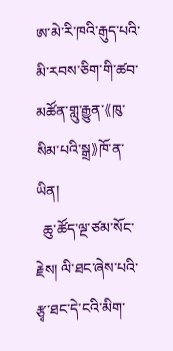ཨ་མེ་རི་ཁའི་རྒུད་པའི་མི་རབས་ཅིག་གི་ཚབ་མཚོན་གླུ་རྒྱུན་《ཁུ་སིམ་པའི་སྒྲ》ཁོ་ན་ཡིན།
  ཆུ་ཚོད་ལྔ་ཙམ་སོང་རྗེས། ལི་ཐང་ཞེས་པའི་རྩྭ་ཐང་དེ་ངའི་མིག་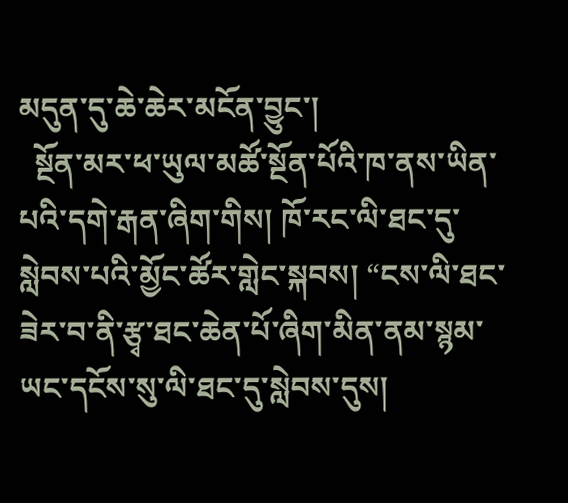མདུན་དུ་ཆེ་ཆེར་མངོན་བྱུང་།
  སྔོན་མར་ཕ་ཡུལ་མཚོ་སྔོན་པོའི་ཁ་ནས་ཡིན་པའི་དགེ་རྒན་ཞིག་གིས། ཁོ་རང་ལི་ཐང་དུ་སླེབས་པའི་མྱོང་ཚོར་གླེང་སྐབས། “ངས་ལི་ཐང་ཟེར་བ་ནི་རྩྭ་ཐང་ཆེན་པོ་ཞིག་མིན་ནམ་སྙམ་ཡང་དངོས་སུ་ལི་ཐང་དུ་སླེབས་དུས།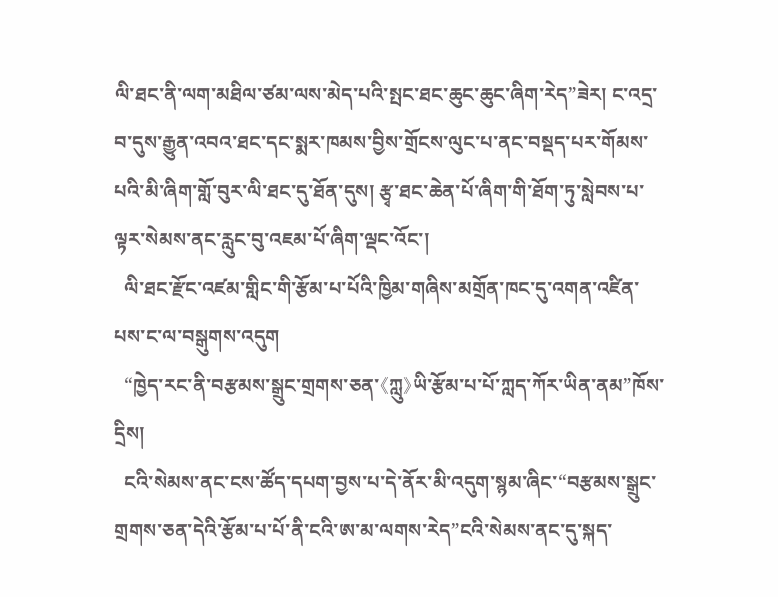ལི་ཐང་ནི་ལག་མཐིལ་ཙམ་ལས་མེད་པའི་སྤང་ཐང་ཆུང་ཆུང་ཞིག་རེད”ཟེར། ང་འདྲ་བ་དུས་རྒྱུན་འབའ་ཐང་དང་སྨར་ཁམས་བྱིས་གྲོངས་ལུང་པ་ནང་བསྡད་པར་གོམས་པའི་མི་ཞིག་གློ་བུར་ལི་ཐང་དུ་ཐོན་དུས། རྩྭ་ཐང་ཆེན་པོ་ཞིག་གི་ཐོག་ཏུ་སླེབས་པ་ལྟར་སེམས་ནང་རླུང་བུ་འཇམ་པོ་ཞིག་ལྡང་འོང་།
  ལི་ཐང་རྫོང་འཛམ་གླིང་གི་རྩོམ་པ་པོའི་ཁྱིམ་གཞིས་མགྲོན་ཁང་དུ་འགན་འཛིན་པས་ང་ལ་བསྒུགས་འདུག
  “ཁྱེད་རང་ནི་བརྩམས་སྒྲུང་གྲགས་ཅན་《ཀླུ》ཡི་རྩོམ་པ་པོ་ཀླད་ཀོར་ཡིན་ནམ”ཁོས་དྲིས།
  ངའི་སེམས་ནང་ངས་ཚོད་དཔག་བྱས་པ་དེ་ནོར་མི་འདུག་སྙམ་ཞིང་“བརྩམས་སྒྲུང་གྲགས་ཅན་དེའི་རྩོམ་པ་པོ་ནི་ངའི་ཨ་མ་ལགས་རེད”ངའི་སེམས་ནང་དུ་སྐད་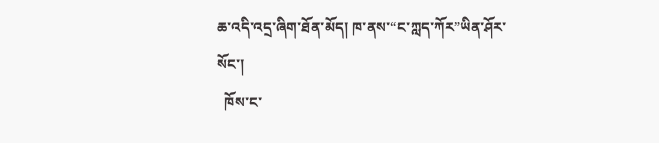ཆ་འདི་འདྲ་ཞིག་ཐོན་མོད། ཁ་ནས་“ང་ཀླད་ཀོར”ཡིན་ཤོར་སོང་།
  ཁོས་ང་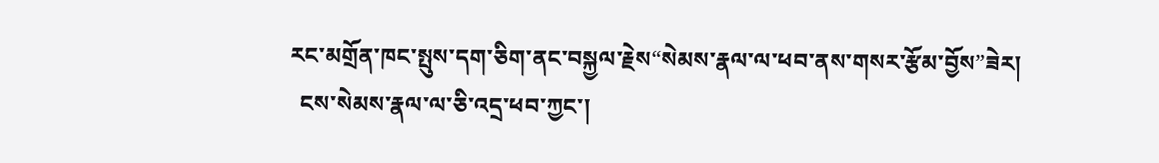རང་མགྲོན་ཁང་སྤུས་དག་ཅིག་ནང་བསྐྱལ་རྗེས“སེམས་རྣལ་ལ་ཕབ་ནས་གསར་རྩོམ་བྱོས”ཟེར།
  ངས་སེམས་རྣལ་ལ་ཅི་འདྲ་ཕབ་ཀྱང་།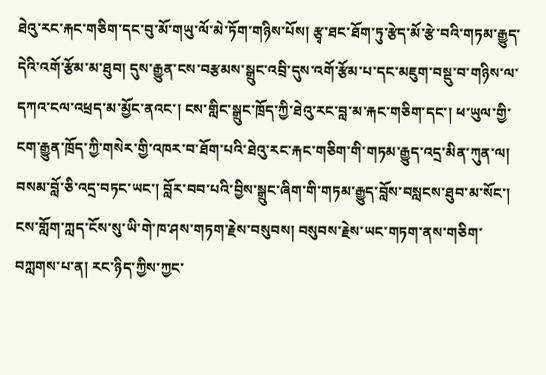ཐེའུ་རང་རྐང་གཅིག་དང་བུ་མོ་གཡུ་ལོ་མེ་ཏོག་གཉིས་པོས། རྩྭ་ཐང་ཐོག་ཏུ་རྩེད་མོ་རྩེ་བའི་གཏམ་རྒྱུད་དེའི་འགོ་རྩོམ་མ་ཐུབ། དུས་རྒྱུན་ངས་བརྩམས་སྒྲུང་འབྲི་དུས་འགོ་རྩོམ་པ་དང་མཇུག་བསྡུ་བ་གཉིས་ལ་དཀའ་ངལ་འཕྲད་མ་མྱོང་ནའང་། ངས་གླིང་སྒྲུང་ཁྲོད་ཀྱི་ཐེའུ་རང་བླ་མ་རྐང་གཅིག་དང་། ཕ་ཡུལ་གྱི་ངག་རྒྱུན་ཁྲོད་ཀྱི་གསེར་གྱི་འཁར་བ་ཐོག་པའི་ཐེའུ་རང་རྐང་གཅིག་གི་གཏམ་རྒྱུད་འདྲ་མིན་ཀུན་ལ། བསམ་བློ་ཅི་འདྲ་བཏང་ཡང་། བློར་བབ་པའི་བྱིས་སྒྲུང་ཞིག་གི་གཏམ་རྒྱུད་བློས་བསླངས་ཐུབ་མ་སོང་། ངས་གློག་ཀླད་ངོས་སུ་ཡི་གེ་ཁ་ཤས་གཏག་རྗེས་བསུབས། བསུབས་རྗེས་ཡང་གཏག་ནས་གཅིག་བཀླགས་པ་ན། རང་ཉིད་ཀྱིས་ཀྱང་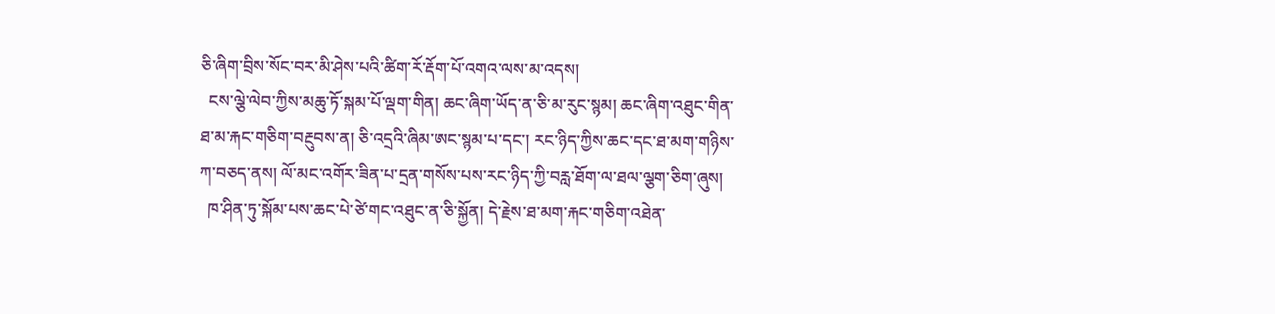ཅི་ཞིག་བྲིས་སོང་བར་མི་ཤེས་པའི་ཚིག་རོ་རྡོག་པོ་འགའ་ལས་མ་འདས།
  ངས་ལྕེ་ལེབ་ཀྱིས་མཆུ་ཏོ་སྐམ་པོ་ལྡག་གིན། ཆང་ཞིག་ཡོད་ན་ཅི་མ་རུང་སྙམ། ཆང་ཞིག་འཐུང་གིན་ཐ་མ་རྐང་གཅིག་བརྔུབས་ན། ཅི་འདྲའི་ཞིམ་ཨང་སྙམ་པ་དང་། རང་ཉིད་ཀྱིས་ཆང་དང་ཐ་མག་གཉིས་ཀ་བཅད་ནས། ལོ་མང་འགོར་ཟིན་པ་དྲན་གསོས་པས་རང་ཉིད་ཀྱི་བརླ་ཐོག་ལ་ཐལ་ལྕག་ཅིག་ཞུས།
  ཁ་ཤིན་ཏུ་སྐོམ་པས་ཆང་པེ་ཙེ་གང་འཐུང་ན་ཅི་སྐྱོན། དེ་རྗེས་ཐ་མག་རྐང་གཅིག་འཐེན་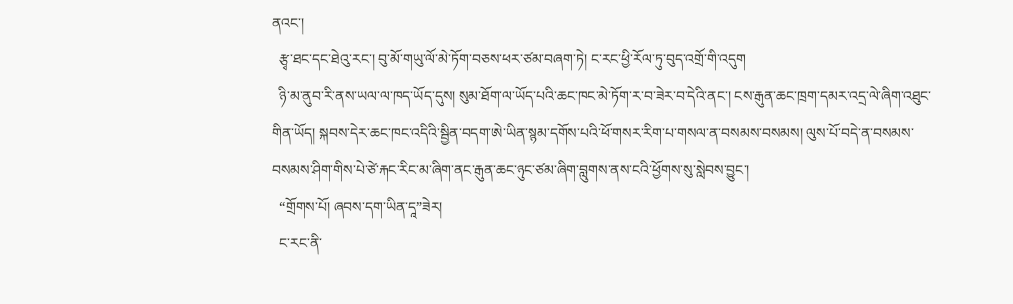ནའང་།
  རྩྭ་ཐང་དང་ཐེའུ་རང་། བུ་མོ་གཡུ་ལོ་མེ་ཏོག་བཅས་ཕར་ཙམ་བཞག་ཏེ། ང་རང་ཕྱི་རོལ་ཏུ་བུད་འགྲོ་གི་འདུག
  ཉི་མ་ནུབ་རི་ནས་ཡལ་ལ་ཁད་ཡོད་དུས། སུམ་ཐོག་ལ་ཡོད་པའི་ཆང་ཁང་མེ་ཏོག་ར་བ་ཟེར་བ་དེའི་ནང་། ངས་རྒུན་ཆང་ཁྲག་དམར་འདྲ་ལེ་ཞིག་འཐུང་གིན་ཡོད། སྐབས་དེར་ཆང་ཁང་འདིའི་སྦྱིན་བདག་ཨེ་ཡིན་སྙམ་དགོས་པའི་ཕོ་གསར་རིག་པ་གསལ་ན་བསམས་བསམས། ལུས་པོ་བདེ་ན་བསམས་བསམས་ཤིག་གིས་པེ་ཙེ་རྐང་རིང་མ་ཞིག་ནང་རྒུན་ཆང་ཉུང་ཙམ་ཞིག་བླུགས་ནས་ངའི་ཕྱོགས་སུ་སླེབས་བྱུང་།
  “གྲོགས་པོ། ཞབས་དག་ཡིན་དཱ”ཟེར།
  ང་རང་ནི་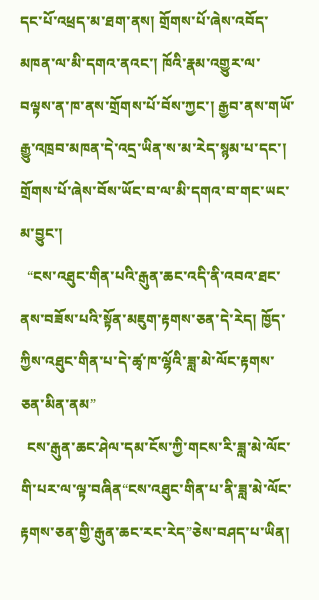དང་པོ་འཕྲད་མ་ཐག་ནས། གྲོགས་པོ་ཞེས་འབོད་མཁན་ལ་མི་དགའ་ནའང་། ཁོའི་རྣམ་འགྱུར་ལ་བལྟས་ན་ཁ་ནས་གྲོགས་པོ་བོས་ཀྱང་། རྒྱབ་ནས་གཡོ་རྒྱུ་འཁྲབ་མཁན་དེ་འདྲ་ཡིན་ས་མ་རེད་སྙམ་པ་དང་། གྲོགས་པོ་ཞེས་བོས་ཡོང་བ་ལ་མི་དགའ་བ་གང་ཡང་མ་བྱུང་།
  “ངས་འཐུང་གིན་པའི་རྒུན་ཆང་འདི་ནི་འབའ་ཐང་ནས་བཟོས་པའི་སྟོན་མཇུག་རྟགས་ཅན་དེ་རེད། ཁྱོད་ཀྱིས་འཐུང་གིན་པ་དེ་ཚྭ་ཁ་ལྷོའི་ཟླ་མེ་ལོང་རྟགས་ཅན་མིན་ནམ”
  ངས་རྒུན་ཆང་ཤེལ་དམ་ངོས་ཀྱི་གངས་རི་ཟླ་མེ་ལོང་གི་པར་ལ་ལྟ་བཞིན“ངས་འཐུང་གིན་པ་ནི་ཟླ་མེ་ལོང་རྟགས་ཅན་གྱི་རྒུན་ཆང་རང་རེད”ཅེས་བཤད་པ་ཡིན།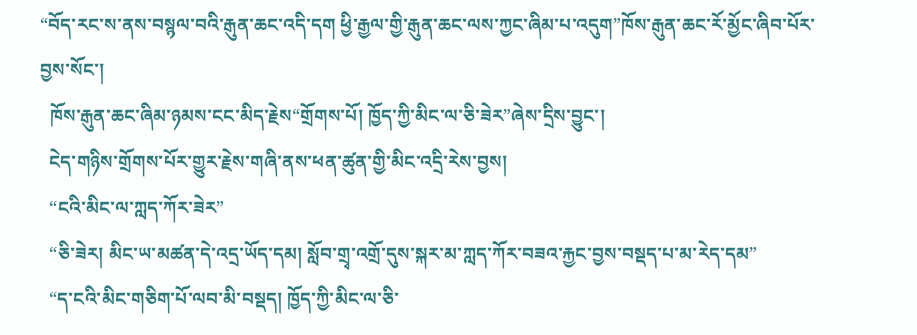“བོད་རང་ས་ནས་བསྙལ་བའི་རྒུན་ཆང་འདི་དག ཕྱི་རྒྱལ་གྱི་རྒུན་ཆང་ལས་ཀྱང་ཞིམ་པ་འདུག”ཁོས་རྒུན་ཆང་རོ་མྱོང་ཞིབ་པོར་བྱས་སོང་།
  ཁོས་རྒུན་ཆང་ཞིམ་ཉམས་ངང་མིད་རྗེས“གྲོགས་པོ། ཁྱོད་ཀྱི་མིང་ལ་ཅི་ཟེར”ཞེས་དྲིས་བྱུང་།
  ངེད་གཉིས་གྲོགས་པོར་གྱུར་རྗེས་གཞི་ནས་ཕན་ཚུན་གྱི་མིང་འདྲི་རེས་བྱས།
  “ངའི་མིང་ལ་ཀླད་ཀོར་ཟེར”
  “ཅི་ཟེར། མིང་ཡ་མཚན་དེ་འདྲ་ཡོད་དམ། སློབ་གྲྭ་འགྲོ་དུས་སྐར་མ་ཀླད་ཀོར་བཟའ་རྐྱང་བྱས་བསྡད་པ་མ་རེད་དམ”
  “ད་ངའི་མིང་གཅིག་པོ་ལབ་མི་བསྡད། ཁྱོད་ཀྱི་མིང་ལ་ཅི་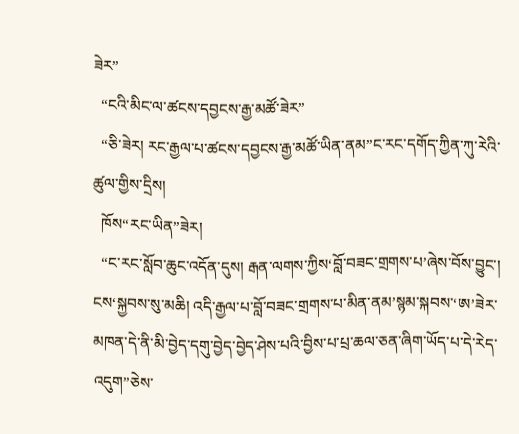ཟེར”
  “ངའི་མིང་ལ་ཚངས་དབྱངས་རྒྱ་མཚོ་ཟེར”
  “ཅི་ཟེར། རང་རྒྱལ་པ་ཚངས་དབྱངས་རྒྱ་མཚོ་ཡིན་ནམ”ང་རང་དགོད་ཀྱིན་ཀུ་རེའི་ཚུལ་གྱིས་དྲིས།
  ཁོས“རང་ཡིན”ཟེར།
  “ང་རང་སློབ་ཆུང་འདོན་དུས། རྒན་ལགས་ཀྱིས‘བློ་བཟང་གྲགས་པ’ཞེས་བོས་བྱུང་། ངས‘སྐྱབས་སུ་མཆི། འདི་རྒྱལ་པ་བློ་བཟང་གྲགས་པ་མིན་ནམ’སྙམ་སྐབས་‘ཨ’ཟེར་མཁན་དེ་ནི་མི་བྱེད་དགུ་བྱེད་བྱེད་ཤེས་པའི་བྱིས་པ་པྲ་ཆལ་ཅན་ཞིག་ཡོད་པ་དེ་རེད་འདུག”ཅེས་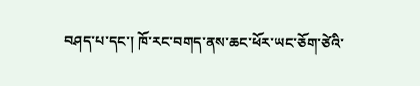བཤད་པ་དང་། ཁོ་རང་བགད་ནས་ཆང་ཕོར་ཡང་ཅོག་ཙེའི་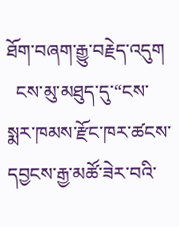ཐོག་བཞག་རྒྱུ་བརྗེད་འདུག
  ངས་མུ་མཐུད་དུ་“ངས་སྨར་ཁམས་རྫོང་ཁར་ཚངས་དབྱངས་རྒྱ་མཚོ་ཟེར་བའི་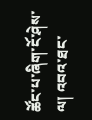ཚོང་པ་ཞིག་ངོ་ཤེས་ལ། འབའ་ཐང་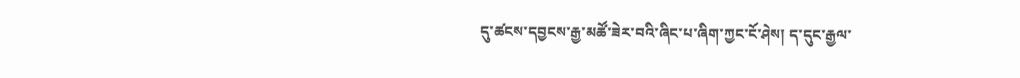དུ་ཚངས་དབྱངས་རྒྱ་མཚོ་ཟེར་བའི་ཞིང་པ་ཞིག་ཀྱང་ངོ་ཤེས། ད་དུང་རྒྱལ་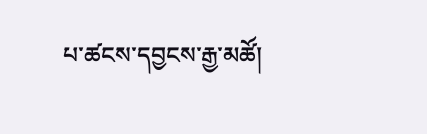པ་ཚངས་དབྱངས་རྒྱ་མཚོ།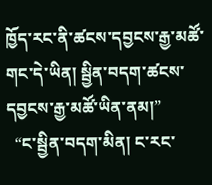ཁྱོད་རང་ནི་ཚངས་དབྱངས་རྒྱ་མཚོ་གང་དེ་ཡིན། སྦྱིན་བདག་ཚངས་དབྱངས་རྒྱ་མཚོ་ཡིན་ནམ།”
  “ང་སྦྱིན་བདག་མིན། ང་རང་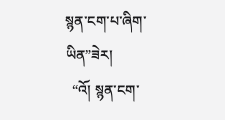སྙན་ངག་པ་ཞིག་ཡིན”ཟེར།
  “འོ། སྙན་ངག་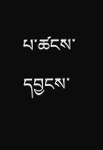པ་ཚངས་དབྱངས་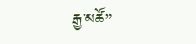རྒྱ་མཚོ”